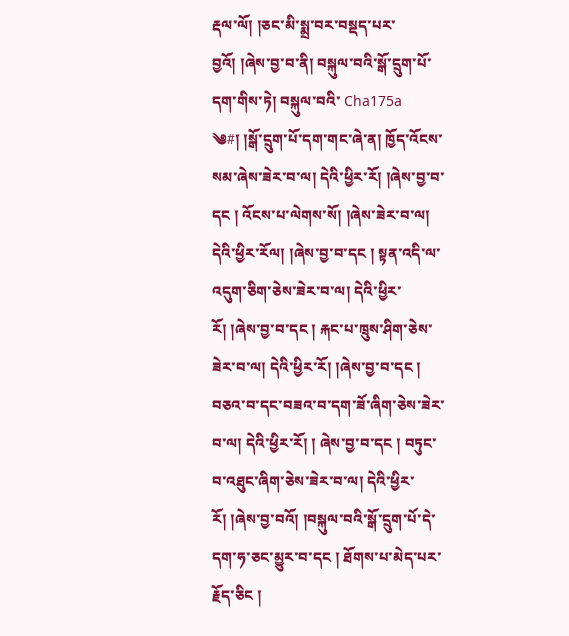རྡལ་ལོ། །ཅང་མི་སྨྲ་བར་བསྡད་པར་བྱའོ། །ཞེས་བྱ་བ་ནི། བསྐུལ་བའི་སྒོ་དྲུག་པོ་དག་གིས་ཏེ། བསྐུལ་བའི་ Cha175a ༄#། །སྒོ་དྲུག་པོ་དག་གང་ཞེ་ན། ཁྱོད་འོངས་སམ་ཞེས་ཟེར་བ་ལ། དེའི་ཕྱིར་རོ། །ཞེས་བྱ་བ་དང ། འོངས་པ་ལེགས་སོ། །ཞེས་ཟེར་བ་ལ། དེའི་ཕྱིར་རོལ། །ཞེས་བྱ་བ་དང ། སྟན་འདི་ལ་འདུག་ཅིག་ཅེས་ཟེར་བ་ལ། དེའི་ཕྱིར་རོ། །ཞེས་བྱ་བ་དང ། རྐང་པ་ཁྲུས་ཤིག་ཅེས་ཟེར་བ་ལ། དེའི་ཕྱིར་རོ། །ཞེས་བྱ་བ་དང ། བཅའ་བ་དང་བཟའ་བ་དག་ཟོ་ཞིག་ཅེས་ཟེར་བ་ལ། དེའི་ཕྱིར་རོ། ། ཞེས་བྱ་བ་དང ། བཏུང་བ་འཐུང་ཞིག་ཅེས་ཟེར་བ་ལ། དེའི་ཕྱིར་རོ། །ཞེས་བྱ་བའོ། །བསྐུལ་བའི་སྒོ་དྲུག་པོ་དེ་དག་ཧ་ཅང་མྱུར་བ་དང ། ཐོགས་པ་མེད་པར་རྗོད་ཅིང །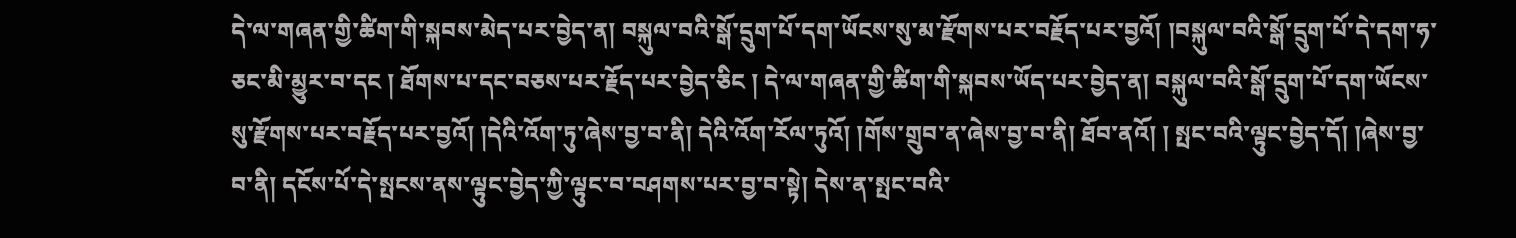དེ་ལ་གཞན་གྱི་ཚིག་གི་སྐབས་མེད་པར་བྱེད་ན། བསྐུལ་བའི་སྒོ་དྲུག་པོ་དག་ཡོངས་སུ་མ་རྫོགས་པར་བརྗོད་པར་བྱའོ། །བསྐུལ་བའི་སྒོ་དྲུག་པོ་དེ་དག་ཧ་ཅང་མི་མྱུར་བ་དང ། ཐོགས་པ་དང་བཅས་པར་རྗོད་པར་བྱེད་ཅིང ། དེ་ལ་གཞན་གྱི་ཚིག་གི་སྐབས་ཡོད་པར་བྱེད་ན། བསྐུལ་བའི་སྒོ་དྲུག་པོ་དག་ཡོངས་སུ་རྫོགས་པར་བརྗོད་པར་བྱའོ། །དེའི་འོག་ཏུ་ཞེས་བྱ་བ་ནི། དེའི་འོག་རོལ་ཏུའོ། །གོས་གྲུབ་ན་ཞེས་བྱ་བ་ནི། ཐོབ་ནའོ། ། སྤང་བའི་ལྟུང་བྱེད་དོ། །ཞེས་བྱ་བ་ནི། དངོས་པོ་དེ་སྤངས་ནས་ལྟུང་བྱེད་ཀྱི་ལྟུང་བ་བཤགས་པར་བྱ་བ་སྟེ། དེས་ན་སྤང་བའི་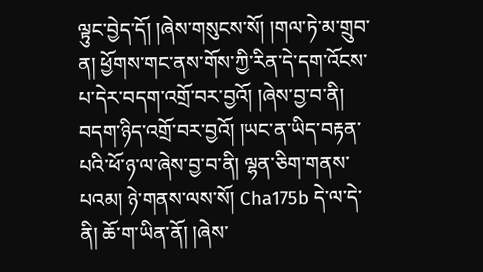ལྟུང་བྱེད་དོ། །ཞེས་གསུངས་སོ། །གལ་ཏེ་མ་གྲུབ་ན། ཕྱོགས་གང་ནས་གོས་ཀྱི་རིན་དེ་དག་འོངས་པ་དེར་བདག་འགྲོ་བར་བྱའོ། །ཞེས་བྱ་བ་ནི། བདག་ཉིད་འགྲོ་བར་བྱའོ། །ཡང་ན་ཡིད་བརྟན་པའི་ཕོ་ཉ་ལ་ཞེས་བྱ་བ་ནི། ལྷན་ཅིག་གནས་པའམ། ཉེ་གནས་ལས་སོ། Cha175b དེ་ལ་དེ་ནི། ཆོ་ག་ཡིན་ནོ། །ཞེས་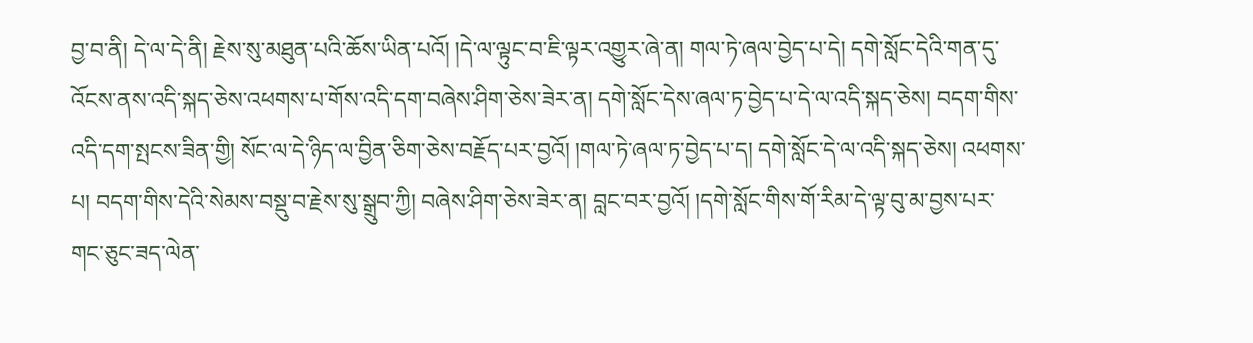བྱ་བ་ནི། དེ་ལ་དེ་ནི། རྗེས་སུ་མཐུན་པའི་ཆོས་ཡིན་པའོ། །དེ་ལ་ལྟུང་བ་ཇི་ལྟར་འགྱུར་ཞེ་ན། གལ་ཏེ་ཞལ་བྱེད་པ་དེ། དགེ་སློང་དེའི་གན་དུ་འོངས་ནས་འདི་སྐད་ཅེས་འཕགས་པ་གོས་འདི་དག་བཞེས་ཤིག་ཅེས་ཟེར་ན། དགེ་སློང་དེས་ཞལ་ཏ་བྱེད་པ་དེ་ལ་འདི་སྐད་ཅེས། བདག་གིས་འདི་དག་སྤངས་ཟིན་གྱི། སོང་ལ་དེ་ཉིད་ལ་བྱིན་ཅིག་ཅེས་བརྗོད་པར་བྱའོ། །གལ་ཏེ་ཞལ་ཏ་བྱེད་པ་ད། དགེ་སློང་དེ་ལ་འདི་སྐད་ཅེས། འཕགས་པ། བདག་གིས་དེའི་སེམས་བསྡུ་བ་རྗེས་སུ་སྒྲུབ་ཀྱི། བཞེས་ཤིག་ཅེས་ཟེར་ན། བླང་བར་བྱའོ། །དགེ་སློང་གིས་གོ་རིམ་དེ་ལྟ་བུ་མ་བྱས་པར་གང་ཅུང་ཟད་ལེན་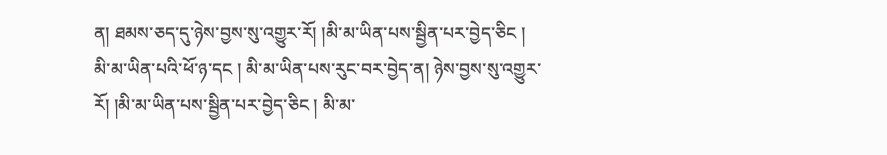ན། ཐམས་ཅད་དུ་ཉེས་བྱས་སུ་འགྱུར་རོ། །མི་མ་ཡིན་པས་སྦྱིན་པར་བྱེད་ཅིང ། མི་མ་ཡིན་པའི་ཕོ་ཉ་དང ། མི་མ་ཡིན་པས་རུང་བར་བྱེད་ན། ཉེས་བྱས་སུ་འགྱུར་རོ། །མི་མ་ཡིན་པས་སྦྱིན་པར་བྱེད་ཅིང ། མི་མ་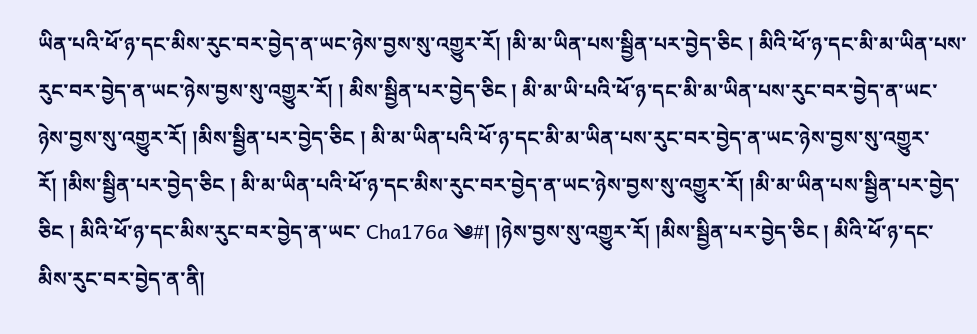ཡིན་པའི་ཕོ་ཉ་དང་མིས་རུང་བར་བྱེད་ན་ཡང་ཉེས་བྱས་སུ་འགྱུར་རོ། །མི་མ་ཡིན་པས་སྦྱིན་པར་བྱེད་ཅིང ། མིའི་ཕོ་ཉ་དང་མི་མ་ཡིན་པས་རུང་བར་བྱེད་ན་ཡང་ཉེས་བྱས་སུ་འགྱུར་རོ། ། མིས་སྦྱིན་པར་བྱེད་ཅིང ། མི་མ་ཡི་པའི་ཕོ་ཉ་དང་མི་མ་ཡིན་པས་རུང་བར་བྱེད་ན་ཡང་ཉེས་བྱས་སུ་འགྱུར་རོ། །མིས་སྦྱིན་པར་བྱེད་ཅིང ། མི་མ་ཡིན་པའི་ཕོ་ཉ་དང་མི་མ་ཡིན་པས་རུང་བར་བྱེད་ན་ཡང་ཉེས་བྱས་སུ་འགྱུར་རོ། །མིས་སྦྱིན་པར་བྱེད་ཅིང ། མི་མ་ཡིན་པའི་ཕོ་ཉ་དང་མིས་རུང་བར་བྱེད་ན་ཡང་ཉེས་བྱས་སུ་འགྱུར་རོ། །མི་མ་ཡིན་པས་སྦྱིན་པར་བྱེད་ཅིང ། མིའི་ཕོ་ཉ་དང་མིས་རུང་བར་བྱེད་ན་ཡང་ Cha176a ༄#། །ཉེས་བྱས་སུ་འགྱུར་རོ། །མིས་སྦྱིན་པར་བྱེད་ཅིང ། མིའི་ཕོ་ཉ་དང་མིས་རུང་བར་བྱེད་ན་ནི།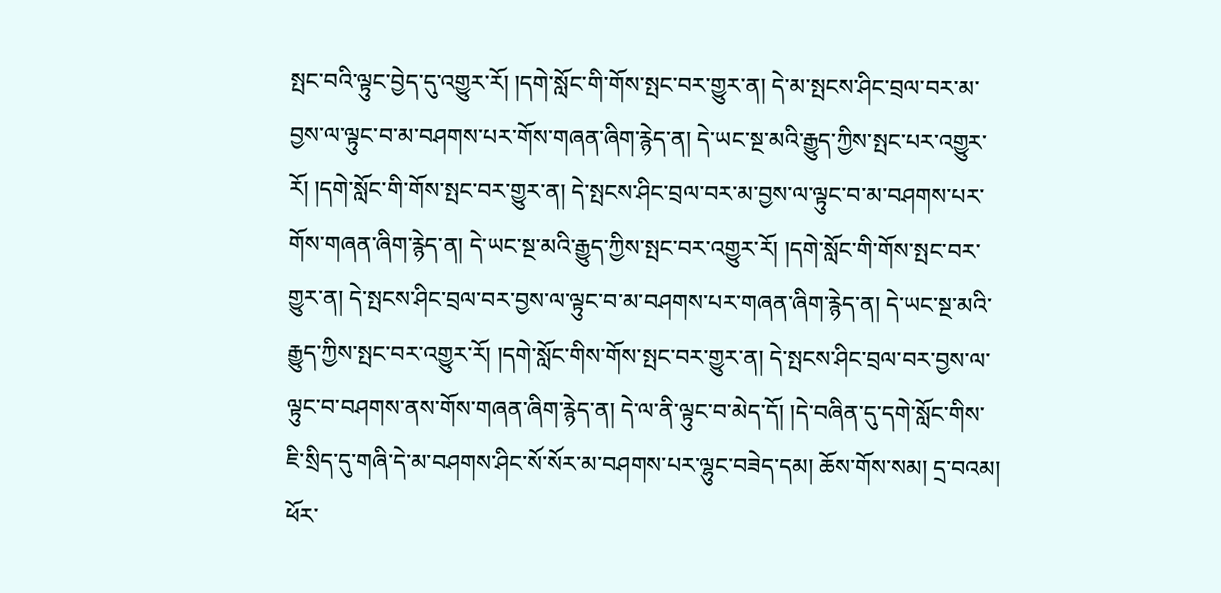སྤང་བའི་ལྟུང་བྱེད་དུ་འགྱུར་རོ། །དགེ་སློང་གི་གོས་སྤང་བར་གྱུར་ན། དེ་མ་སྤངས་ཤིང་བྲལ་བར་མ་བྱས་ལ་ལྟུང་བ་མ་བཤགས་པར་གོས་གཞན་ཞིག་རྙེད་ན། དེ་ཡང་སྔ་མའི་རྒྱུད་ཀྱིས་སྤང་པར་འགྱུར་རོ། །དགེ་སློང་གི་གོས་སྤང་བར་གྱུར་ན། དེ་སྤངས་ཤིང་བྲལ་བར་མ་བྱས་ལ་ལྟུང་བ་མ་བཤགས་པར་གོས་གཞན་ཞིག་རྙེད་ན། དེ་ཡང་སྔ་མའི་རྒྱུད་ཀྱིས་སྤང་བར་འགྱུར་རོ། །དགེ་སློང་གི་གོས་སྤང་བར་གྱུར་ན། དེ་སྤངས་ཤིང་བྲལ་བར་བྱས་ལ་ལྟུང་བ་མ་བཤགས་པར་གཞན་ཞིག་རྙེད་ན། དེ་ཡང་སྔ་མའི་རྒྱུད་ཀྱིས་སྤང་བར་འགྱུར་རོ། །དགེ་སློང་གིས་གོས་སྤང་བར་གྱུར་ན། དེ་སྤངས་ཤིང་བྲལ་བར་བྱས་ལ་ལྟུང་བ་བཤགས་ནས་གོས་གཞན་ཞིག་རྙེད་ན། དེ་ལ་ནི་ལྟུང་བ་མེད་དོ། །དེ་བཞིན་དུ་དགེ་སློང་གིས་ཇི་སྲིད་དུ་གཞི་དེ་མ་བཤགས་ཤིང་སོ་སོར་མ་བཤགས་པར་ལྷུང་བཟེད་དམ། ཆོས་གོས་སམ། དྲ་བའམ། ཕོར་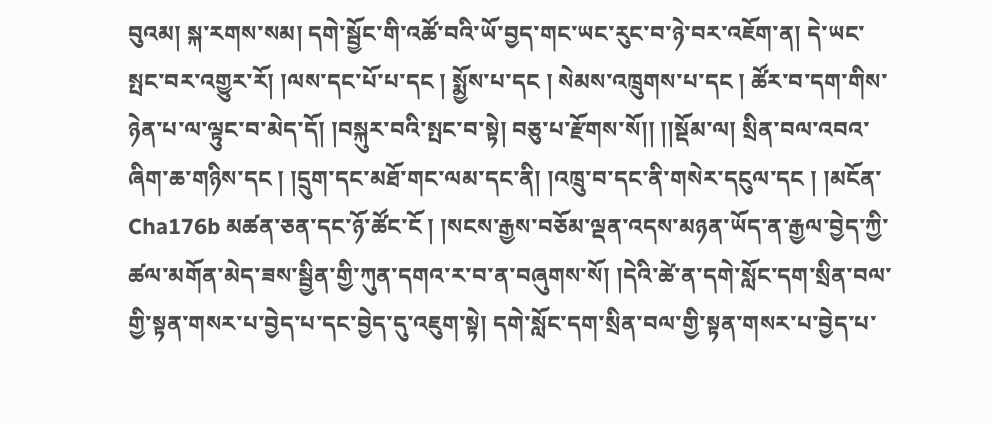བུའམ། སྐ་རགས་སམ། དགེ་སྦྱོང་གི་འཚོ་བའི་ཡོ་བྱད་གང་ཡང་རུང་བ་ཉེ་བར་འཇོག་ན། དེ་ཡང་སྤང་བར་འགྱུར་རོ། །ལས་དང་པོ་པ་དང ། སྨྱོས་པ་དང ། སེམས་འཁྲུགས་པ་དང ། ཚོར་བ་དག་གིས་ཉེན་པ་ལ་ལྟུང་བ་མེད་དོ། །བསྐུར་བའི་སྤང་བ་སྟེ། བཅུ་པ་རྫོགས་སོ།། །།སྡོམ་ལ། སྲིན་བལ་འབའ་ཞིག་ཆ་གཉིས་དང ། །དྲུག་དང་མཐོ་གང་ལམ་དང་ནི། །འཁྲུ་བ་དང་ནི་གསེར་དངུལ་དང ། །མངོན་ Cha176b མཚན་ཅན་དང་ཉོ་ཚོང་ངོ ། །སངས་རྒྱས་བཅོམ་ལྡན་འདས་མཉན་ཡོད་ན་རྒྱལ་བྱེད་ཀྱི་ཚལ་མགོན་མེད་ཟས་སྦྱིན་གྱི་ཀུན་དགའ་ར་བ་ན་བཞུགས་སོ། །དེའི་ཚེ་ན་དགེ་སློང་དག་སྲིན་བལ་གྱི་སྟན་གསར་པ་བྱེད་པ་དང་བྱེད་དུ་འཇུག་སྟེ། དགེ་སློང་དག་སྲིན་བལ་གྱི་སྟན་གསར་པ་བྱེད་པ་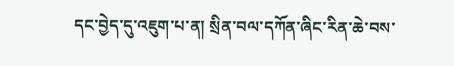དང་བྱེད་དུ་འཇུག་པ་ན། སྲིན་བལ་དཀོན་ཞིང་རིན་ཆེ་བས་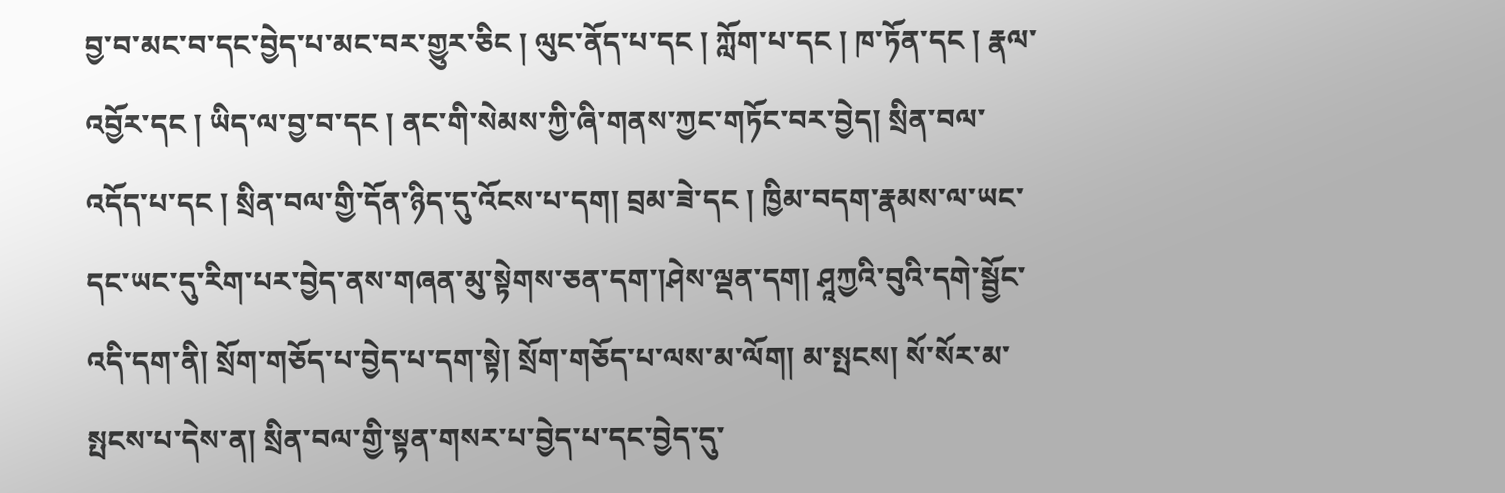བྱ་བ་མང་བ་དང་བྱེད་པ་མང་བར་གྱུར་ཅིང ། ལུང་ནོད་པ་དང ། ཀློག་པ་དང ། ཁ་ཏོན་དང ། རྣལ་འབྱོར་དང ། ཡིད་ལ་བྱ་བ་དང ། ནང་གི་སེམས་ཀྱི་ཞི་གནས་ཀྱང་གཏོང་བར་བྱེད། སྲིན་བལ་འདོད་པ་དང ། སྲིན་བལ་གྱི་དོན་ཉིད་དུ་འོངས་པ་དག། བྲམ་ཟེ་དང ། ཁྱིམ་བདག་རྣམས་ལ་ཡང་དང་ཡང་དུ་རིག་པར་བྱེད་ནས་གཞན་མུ་སྟེགས་ཅན་དག་།ཤེས་ལྡན་དག། ཤཱཀྱའི་བུའི་དགེ་སྦྱོང་འདི་དག་ནི། སྲོག་གཅོད་པ་བྱེད་པ་དག་སྟེ། སྲོག་གཅོད་པ་ལས་མ་ལོག། མ་སྤངས། སོ་སོར་མ་སྤངས་པ་དེས་ན། སྲིན་བལ་གྱི་སྟན་གསར་པ་བྱེད་པ་དང་བྱེད་དུ་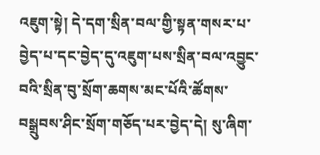འཇུག་སྟེ། དེ་དག་སྲིན་བལ་གྱི་སྟན་གསར་པ་བྱེད་པ་དང་བྱེད་དུ་འཇུག་པས་སྲིན་བལ་འབྱུང་བའི་སྲིན་བུ་སྲོག་ཆགས་མང་པོའི་ཚོགས་བསྒྲུབས་ཤིང་སྲོག་གཅོད་པར་བྱེད་དེ། སུ་ཞིག་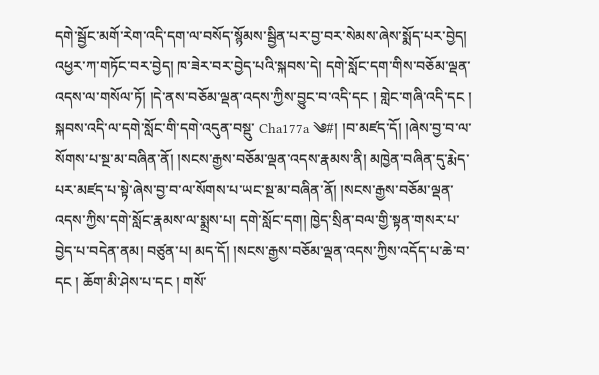དགེ་སྦྱོང་མགོ་རེག་འདི་དག་ལ་བསོད་སྙོམས་སྦྱིན་པར་བྱ་བར་སེམས་ཞེས་སྨོད་པར་བྱེད། འཕྱར་ཀ་གཏོང་བར་བྱེད། ཁ་ཟེར་བར་བྱེད་པའི་སྐབས་དེ། དགེ་སློང་དག་གིས་བཅོམ་ལྡན་འདས་ལ་གསོལ་ཏོ། །དེ་ནས་བཅོམ་ལྡན་འདས་ཀྱིས་བྱུང་བ་འདི་དང ། གླེང་གཞི་འདི་དང ། སྐབས་འདི་ལ་དགེ་སློང་གི་དགེ་འདུན་བསྡུ་ Cha177a ༄#། །བ་མཛད་དོ། །ཞེས་བྱ་བ་ལ་སོགས་པ་སྔ་མ་བཞིན་ནོ། །སངས་རྒྱས་བཅོམ་ལྡན་འདས་རྣམས་ནི། མཁྱེན་བཞིན་དུ་རྨེད་པར་མཛད་པ་སྟེ་ཞེས་བྱ་བ་ལ་སོགས་པ་ཡང་སྔ་མ་བཞིན་ནོ། །སངས་རྒྱས་བཅོམ་ལྡན་འདས་ཀྱིས་དགེ་སློང་རྣམས་ལ་སྨྲས་པ། དགེ་སློང་དག། ཁྱེད་སྲིན་བལ་གྱི་སྟན་གསར་པ་བྱེད་པ་བདེན་ནམ། བཙུན་པ། མད་དོ། །སངས་རྒྱས་བཅོམ་ལྡན་འདས་ཀྱིས་འདོད་པ་ཆེ་བ་དང ། ཆོག་མི་ཤེས་པ་དང ། གསོ་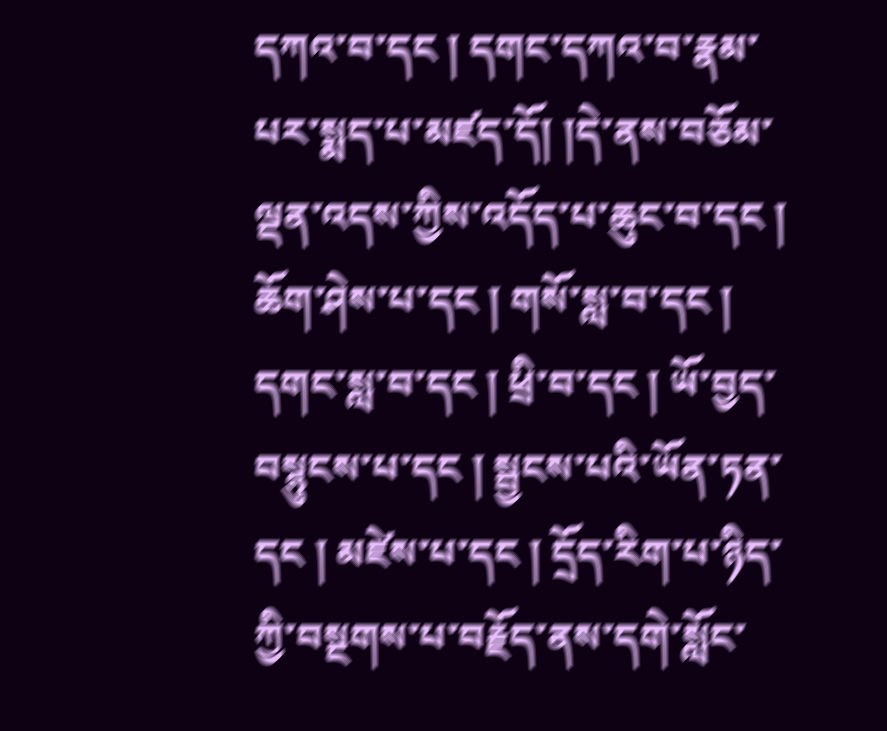དཀའ་བ་དང ། དགང་དཀའ་བ་རྣམ་པར་སྨད་པ་མཛད་དོ། །དེ་ནས་བཅོམ་ལྡན་འདས་ཀྱིས་འདོད་པ་ཆུང་བ་དང ། ཆོག་ཤེས་པ་དང ། གསོ་སླ་བ་དང ། དགང་སླ་བ་དང ། ཕྲི་བ་དང ། ཡོ་བྱད་བསྙུངས་པ་དང ། སྦྱངས་པའི་ཡོན་ཏན་དང ། མཛེས་པ་དང ། དྲོད་རིག་པ་ཉིད་ཀྱི་བསྔགས་པ་བརྗོད་ནས་དགེ་སློང་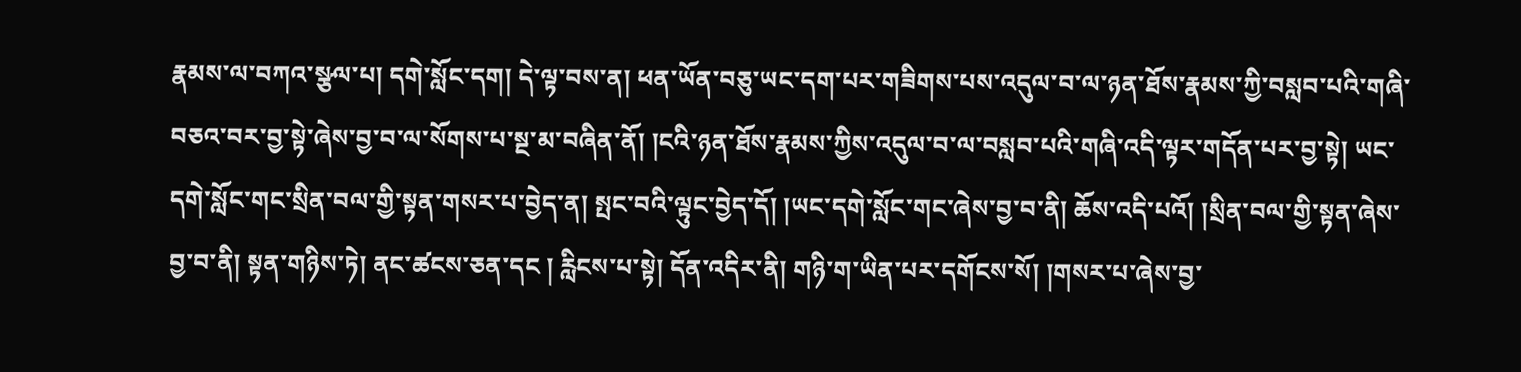རྣམས་ལ་བཀའ་སྩལ་པ། དགེ་སློང་དག། དེ་ལྟ་བས་ན། ཕན་ཡོན་བཅུ་ཡང་དག་པར་གཟིགས་པས་འདུལ་བ་ལ་ཉན་ཐོས་རྣམས་ཀྱི་བསླབ་པའི་གཞི་བཅའ་བར་བྱ་སྟེ་ཞེས་བྱ་བ་ལ་སོགས་པ་སྔ་མ་བཞིན་ནོ། །ངའི་ཉན་ཐོས་རྣམས་ཀྱིས་འདུལ་བ་ལ་བསླབ་པའི་གཞི་འདི་ལྟར་གདོན་པར་བྱ་སྟེ། ཡང་དགེ་སློང་གང་སྲིན་བལ་གྱི་སྟན་གསར་པ་བྱེད་ན། སྤང་བའི་ལྟུང་བྱེད་དོ། །ཡང་དགེ་སློང་གང་ཞེས་བྱ་བ་ནི། ཆོས་འདི་པའོ། །སྲིན་བལ་གྱི་སྟན་ཞེས་བྱ་བ་ནི། སྟན་གཉིས་ཏེ། ནང་ཚངས་ཅན་དང ། རླིངས་པ་སྟེ། དོན་འདིར་ནི། གཉི་ག་ཡིན་པར་དགོངས་སོ། །གསར་པ་ཞེས་བྱ་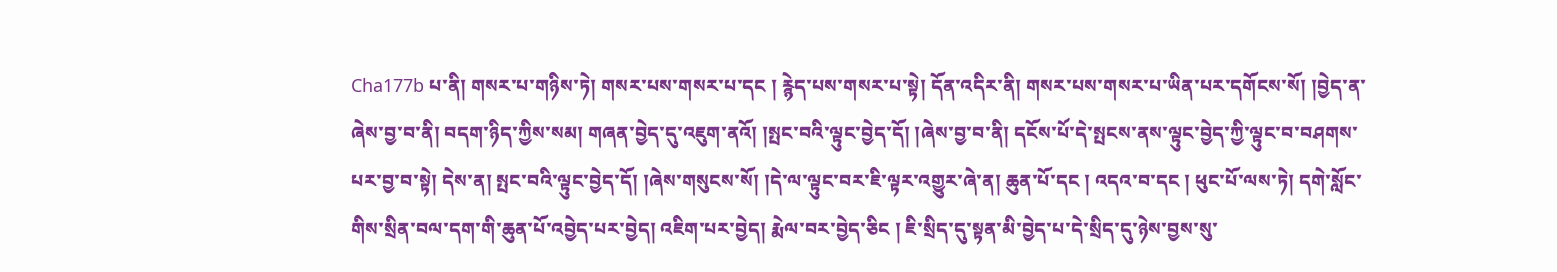Cha177b པ་ནི། གསར་པ་གཉིས་ཏེ། གསར་པས་གསར་པ་དང ། རྙེད་པས་གསར་པ་སྟེ། དོན་འདིར་ནི། གསར་པས་གསར་པ་ཡིན་པར་དགོངས་སོ། །བྱེད་ན་ཞེས་བྱ་བ་ནི། བདག་ཉིད་ཀྱིས་སམ། གཞན་བྱེད་དུ་འཇུག་ནའོ། །སྤང་བའི་ལྟུང་བྱེད་དོ། །ཞེས་བྱ་བ་ནི། དངོས་པོ་དེ་སྤངས་ནས་ལྟུང་བྱེད་ཀྱི་ལྟུང་བ་བཤགས་པར་བྱ་བ་སྟེ། དེས་ན། སྤང་བའི་ལྟུང་བྱེད་དོ། །ཞེས་གསུངས་སོ། །དེ་ལ་ལྟུང་བར་ཇི་ལྟར་འགྱུར་ཞེ་ན། ཆུན་པོ་དང ། འདའ་བ་དང ། ཕུང་པོ་ལས་ཏེ། དགེ་སློང་གིས་སྲིན་བལ་དག་གི་ཆུན་པོ་འབྱེད་པར་བྱེད། འཇིག་པར་བྱེད། རྨེལ་བར་བྱེད་ཅིང ། ཇི་སྲིད་དུ་སྟན་མི་བྱེད་པ་དེ་སྲིད་དུ་ཉེས་བྱས་སུ་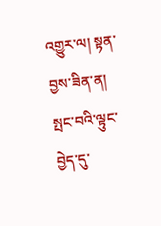འགྱུར་ལ། སྟན་བྱས་ཟིན་ན། སྤང་བའི་ལྟུང་བྱེད་དུ་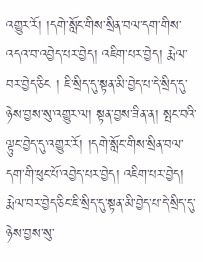འགྱུར་རོ། །དགེ་སློང་གིས་སྲིན་བལ་དག་གིས་འདའ་བ་འབྱེད་པར་བྱེད། འཇིག་པར་བྱེད། རྨེལ་བར་བྱེད་ཅིང ། ཇི་སྲིད་དུ་སྟན་མི་བྱེད་པ་དེ་སྲིད་དུ་ཉེས་བྱས་སུ་འགྱུར་ལ། སྟན་བྱས་ཟིན་ན། སྤང་བའི་ལྟུང་བྱེད་དུ་འགྱུར་རོ། །དགེ་སློང་གིས་སྲིན་བལ་དག་གི་ཕུང་པོ་འབྱེད་པར་བྱེད། འཇིག་པར་བྱེད། རྨེལ་བར་བྱེད་ཅིང་ཇི་སྲིད་དུ་སྟན་མི་བྱེད་པ་དེ་སྲིད་དུ་ཉེས་བྱས་སུ་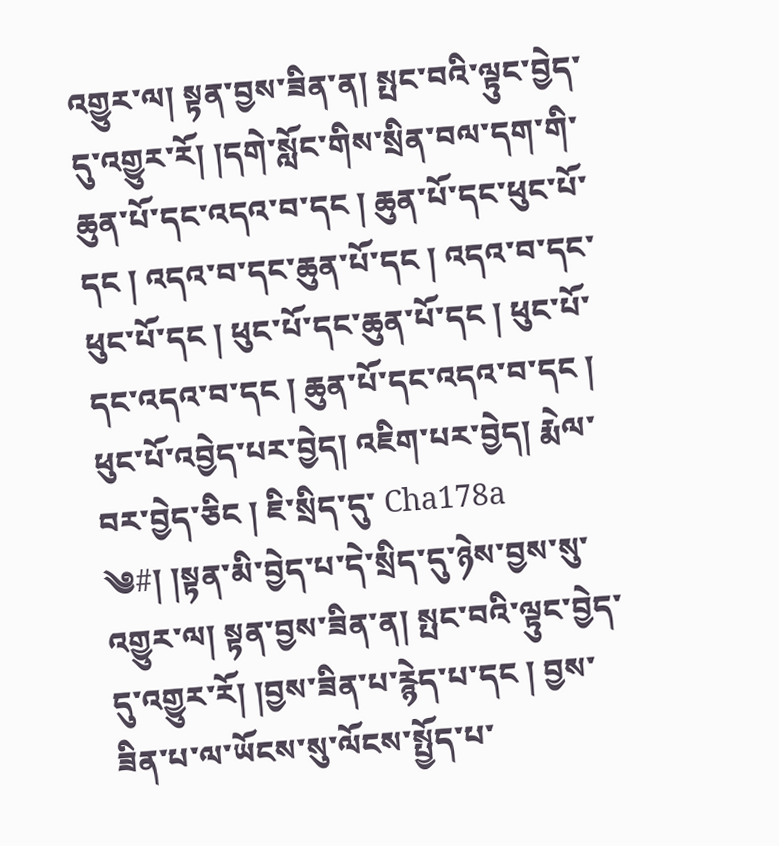འགྱུར་ལ། སྟན་བྱས་ཟིན་ན། སྤང་བའི་ལྟུང་བྱེད་དུ་འགྱུར་རོ། །དགེ་སློང་གིས་སྲིན་བལ་དག་གི་ཆུན་པོ་དང་འདའ་བ་དང ། ཆུན་པོ་དང་ཕུང་པོ་དང ། འདའ་བ་དང་ཆུན་པོ་དང ། འདའ་བ་དང་ཕུང་པོ་དང ། ཕུང་པོ་དང་ཆུན་པོ་དང ། ཕུང་པོ་དང་འདའ་བ་དང ། ཆུན་པོ་དང་འདའ་བ་དང ། ཕུང་པོ་འབྱེད་པར་བྱེད། འཇིག་པར་བྱེད། རྨེལ་བར་བྱེད་ཅིང ། ཇི་སྲིད་དུ་ Cha178a ༄#། །སྟན་མི་བྱེད་པ་དེ་སྲིད་དུ་ཉེས་བྱས་སུ་འགྱུར་ལ། སྟན་བྱས་ཟིན་ན། སྤང་བའི་ལྟུང་བྱེད་དུ་འགྱུར་རོ། །བྱས་ཟིན་པ་རྙེད་པ་དང ། བྱས་ཟིན་པ་ལ་ཡོངས་སུ་ལོངས་སྤྱོད་པ་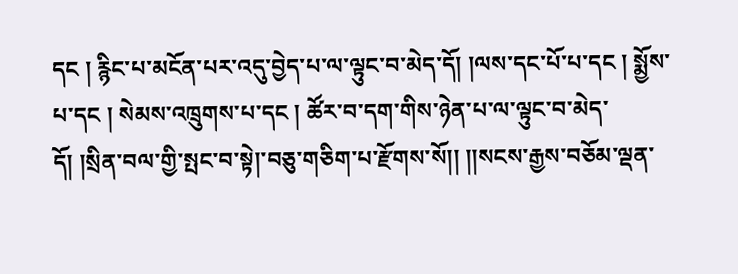དང ། རྙིང་པ་མངོན་པར་འདུ་བྱེད་པ་ལ་ལྟུང་བ་མེད་དོ། །ལས་དང་པོ་པ་དང ། སྨྱོས་པ་དང ། སེམས་འཁྲུགས་པ་དང ། ཚོར་བ་དག་གིས་ཉེན་པ་ལ་ལྟུང་བ་མེད་དོ། །སྲིན་བལ་གྱི་སྤང་བ་སྟེ།་བཅུ་གཅིག་པ་རྫོགས་སོ།། །།སངས་རྒྱས་བཅོམ་ལྡན་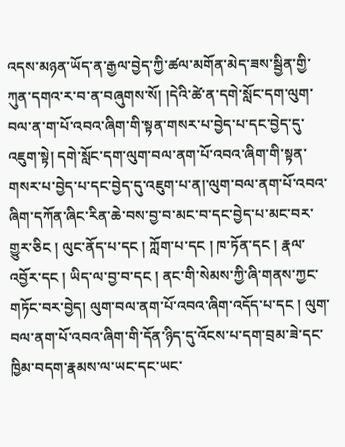འདས་མཉན་ཡོད་ན་རྒྱལ་བྱེད་ཀྱི་ཚལ་མགོན་མེད་ཟས་སྦྱིན་གྱི་ཀུན་དགའ་ར་བ་ན་བཞུགས་སོ། །དེའི་ཚེ་ན་དགེ་སློང་དག་ལུག་བལ་ན་ག་པོ་འབའ་ཞིག་གི་སྟན་གསར་པ་བྱེད་པ་དང་བྱེད་དུ་འཇུག་སྟེ། དགེ་སློང་དག་ལུག་བལ་ནག་པོ་འབའ་ཞིག་གི་སྟན་གསར་པ་བྱེད་པ་དང་བྱེད་དུ་འཇུག་པ་ན།་ལུག་བལ་ནག་པོ་འབའ་ཞིག་དཀོན་ཞིང་རིན་ཆེ་བས་བྱ་བ་མང་བ་དང་བྱེད་པ་མང་བར་གྱུར་ཅིང ། ལུང་ནོད་པ་དང ། ཀློག་པ་དང ། ཁ་ཏོན་དང ། རྣལ་འབྱོར་དང ། ཡིད་ལ་བྱ་བ་དང ། ནང་གི་སེམས་ཀྱི་ཞི་གནས་ཀྱང་གཏོང་བར་བྱེད། ལུག་བལ་ནག་པོ་འབའ་ཞིག་འདོད་པ་དང ། ལུག་བལ་ནག་པོ་འབའ་ཞིག་གི་དོན་ཉིད་དུ་འོངས་པ་དག་བྲམ་ཟེ་དང་ཁྱིམ་བདག་རྣམས་ལ་ཡང་དང་ཡང་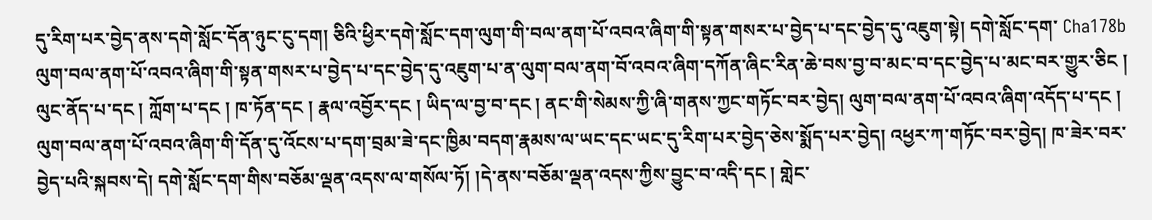དུ་རིག་པར་བྱེད་ནས་དགེ་སློང་དོན་ཉུང་ངུ་དག། ཅིའི་ཕྱིར་དགེ་སློང་དག་ལུག་གི་བལ་ནག་པོ་འབའ་ཞིག་གི་སྟན་གསར་པ་བྱེད་པ་དང་བྱེད་དུ་འཇུག་སྟེ། དགེ་སློང་དག་ Cha178b ལུག་བལ་ནག་པོ་འབའ་ཞིག་གི་སྟན་གསར་པ་བྱེད་པ་དང་བྱེད་དུ་འཇུག་པ་ན་ལུག་བལ་ནག་བོ་འབའ་ཞིག་དཀོན་ཞིང་རིན་ཆེ་བས་བྱ་བ་མང་བ་དང་བྱེད་པ་མང་བར་གྱུར་ཅིང ། ལུང་ནོད་པ་དང ། ཀློག་པ་དང ། ཁ་ཏོན་དང ། རྣལ་འབྱོར་དང ། ཡིད་ལ་བྱ་བ་དང ། ནང་གི་སེམས་ཀྱི་ཞི་གནས་ཀྱང་གཏོང་བར་བྱེད། ལུག་བལ་ནག་པོ་འབའ་ཞིག་འདོད་པ་དང ། ལུག་བལ་ནག་པོ་འབའ་ཞིག་གི་དོན་དུ་འོངས་པ་དག་བྲམ་ཟེ་དང་ཁྱིམ་བདག་རྣམས་ལ་ཡང་དང་ཡང་དུ་རིག་པར་བྱེད་ཅེས་སྨོད་པར་བྱེད། འཕྱར་ཀ་གཏོང་བར་བྱེད། ཁ་ཟེར་བར་བྱེད་པའི་སྐབས་དེ། དགེ་སློང་དག་གིས་བཅོམ་ལྡན་འདས་ལ་གསོལ་ཏོ། །དེ་ནས་བཅོམ་ལྡན་འདས་ཀྱིས་བྱུང་བ་འདི་དང ། གླེང་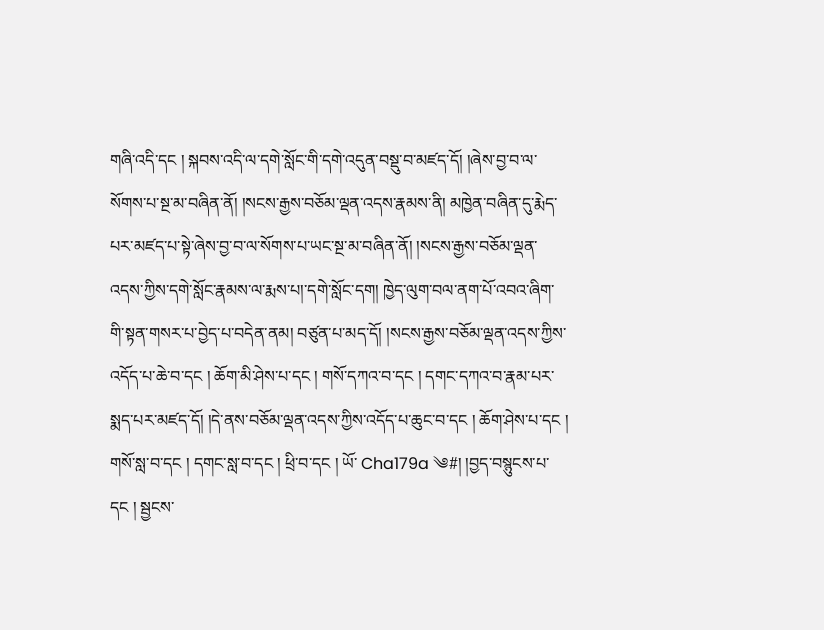གཞི་འདི་དང ། སྐབས་འདི་ལ་དགེ་སློང་གི་དགེ་འདུན་བསྡུ་བ་མཛད་དོ། །ཞེས་བྱ་བ་ལ་སོགས་པ་སྔ་མ་བཞིན་ནོ། །སངས་རྒྱས་བཅོམ་ལྡན་འདས་རྣམས་ནི། མཁྱེན་བཞིན་དུ་རྨེད་པར་མཛད་པ་སྟེ་ཞེས་བྱ་བ་ལ་སོགས་པ་ཡང་སྔ་མ་བཞིན་ནོ། །སངས་རྒྱས་བཅོམ་ལྡན་འདས་ཀྱིས་དགེ་སློང་རྣམས་ལ་རྨས་པ།་དགེ་སློང་དག། ཁྱེད་ལུག་བལ་ནག་པོ་འབའ་ཞིག་གི་སྟན་གསར་པ་བྱེད་པ་བདེན་ནམ། བཙུན་པ་མད་དོ། །སངས་རྒྱས་བཅོམ་ལྡན་འདས་ཀྱིས་འདོད་པ་ཆེ་བ་དང ། ཆོག་མི་ཤེས་པ་དང ། གསོ་དཀའ་བ་དང ། དགང་དཀའ་བ་རྣམ་པར་སྨད་པར་མཛད་དོ། །དེ་ནས་བཅོམ་ལྡན་འདས་ཀྱིས་འདོད་པ་ཆུང་བ་དང ། ཆོག་ཤེས་པ་དང ། གསོ་སླ་བ་དང ། དགང་སླ་བ་དང ། ཕྲི་བ་དང ། ཡོ་ Cha179a ༄#། །བྱད་བསྙུངས་པ་དང ། སྦྱངས་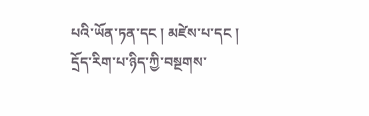པའི་ཡོན་ཏན་དང ། མཛེས་པ་དང ། དྲོད་རིག་པ་ཉིད་ཀྱི་བསྔགས་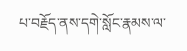པ་བརྗོད་ནས་དགེ་སློང་རྣམས་ལ་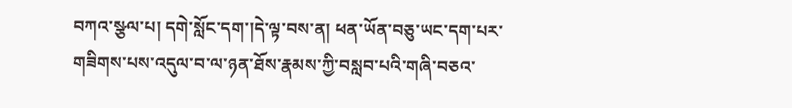བཀའ་སྩལ་པ། དགེ་སློང་དག་།དེ་ལྟ་བས་ན། ཕན་ཡོན་བཅུ་ཡང་དག་པར་གཟིགས་པས་འདུལ་བ་ལ་ཉན་ཐོས་རྣམས་ཀྱི་བསླབ་པའི་གཞི་བཅའ་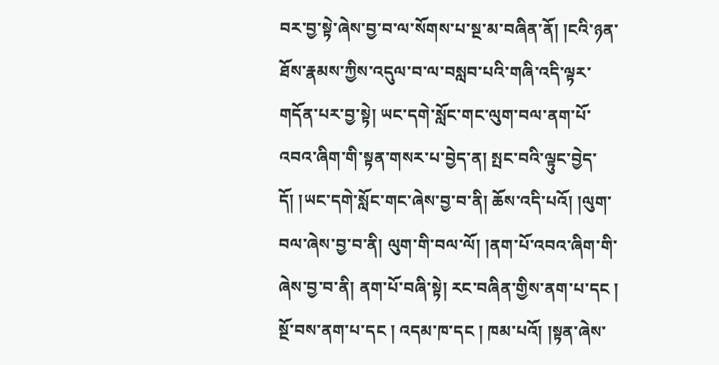བར་བྱ་སྟེ་ཞེས་བྱ་བ་ལ་སོགས་པ་སྔ་མ་བཞིན་ནོ། །ངའི་ཉན་ཐོས་རྣམས་ཀྱིས་འདུལ་བ་ལ་བསླབ་པའི་གཞི་འདི་ལྟར་གདོན་པར་བྱ་སྟེ། ཡང་དགེ་སློང་གང་ལུག་བལ་ནག་པོ་འབའ་ཞིག་གི་སྟན་གསར་པ་བྱེད་ན། སྤང་བའི་ལྟུང་བྱེད་དོ། །ཡང་དགེ་སློང་གང་ཞེས་བྱ་བ་ནི། ཆོས་འདི་པའོ། །ལུག་བལ་ཞེས་བྱ་བ་ནི། ལུག་གི་བལ་ལོ། །ནག་པོ་འབའ་ཞིག་གི་ཞེས་བྱ་བ་ནི། ནག་པོ་བཞི་སྟེ། རང་བཞིན་གྱིས་ནག་པ་དང ། སྔོ་བས་ནག་པ་དང ། འདམ་ཁ་དང ། ཁམ་པའོ། །སྟན་ཞེས་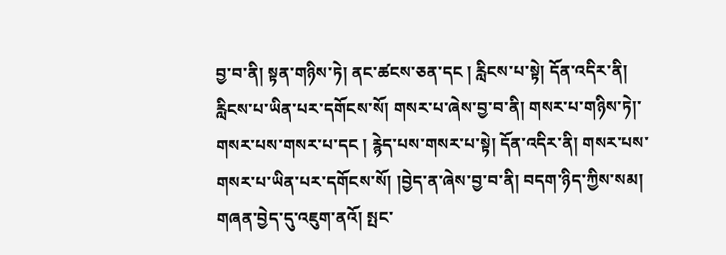བྱ་བ་ནི། སྟན་གཉིས་ཏེ། ནང་ཚངས་ཅན་དང ། རླིངས་པ་སྟེ། དོན་འདིར་ནི། རླིངས་པ་ཡིན་པར་དགོངས་སོ། གསར་པ་ཞེས་བྱ་བ་ནི། གསར་པ་གཉིས་ཏེ།་གསར་པས་གསར་པ་དང ། རྙེད་པས་གསར་པ་སྟེ། དོན་འདིར་ནི། གསར་པས་གསར་པ་ཡིན་པར་དགོངས་སོ། །བྱེད་ན་ཞེས་བྱ་བ་ནི། བདག་ཉིད་ཀྱིས་སམ། གཞན་བྱེད་དུ་འཇུག་ནའོ། སྤང་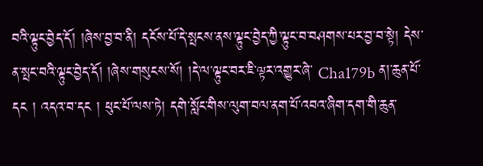བའི་ལྟུང་བྱེད་དོ། །ཞེས་བྱ་བ་ནི། དངོས་པོ་དེ་སྤངས་ནས་ལྟུང་བྱེད་ཀྱི་ལྟུང་བ་བཤགས་པར་བྱ་བ་སྟེ། དེས་ན་སྤང་བའི་ལྟུང་བྱེད་དོ། །ཞེས་གསུངས་སོ། །དེ་ལ་ལྟུང་བར་ཇི་ལྟར་འགྱུར་ཞེ་ Cha179b ན།་ཆུན་པོ་དང ། འདའ་བ་དང ། ཕུང་པོ་ལས་ཏེ། དགེ་སློང་གིས་ལུག་བལ་ནག་པོ་འབའ་ཞིག་དག་གི་ཆུན་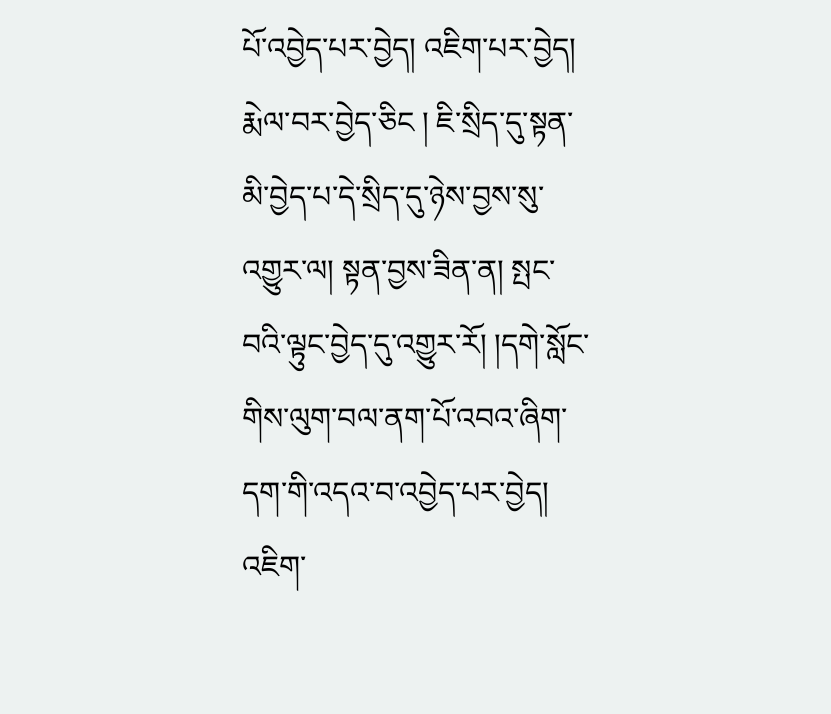པོ་འབྱེད་པར་བྱེད། འཇིག་པར་བྱེད། རྨེལ་བར་བྱེད་ཅིང ། ཇི་སྲིད་དུ་སྟན་མི་བྱེད་པ་དེ་སྲིད་དུ་ཉེས་བྱས་སུ་འགྱུར་ལ། སྟན་བྱས་ཟིན་ན། སྤང་བའི་ལྟུང་བྱེད་དུ་འགྱུར་རོ། །དགེ་སློང་གིས་ལུག་བལ་ནག་པོ་འབའ་ཞིག་དག་གི་འདའ་བ་འབྱེད་པར་བྱེད། འཇིག་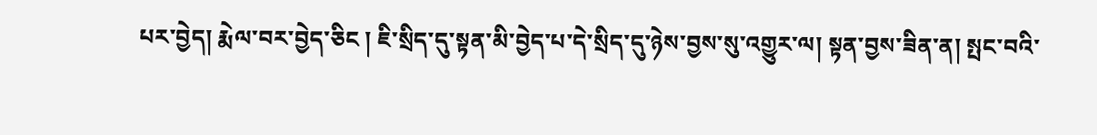པར་བྱེད། རྨེལ་བར་བྱེད་ཅིང ། ཇི་སྲིད་དུ་སྟན་མི་བྱེད་པ་དེ་སྲིད་དུ་ཉེས་བྱས་སུ་འགྱུར་ལ། སྟན་བྱས་ཟིན་ན། སྤང་བའི་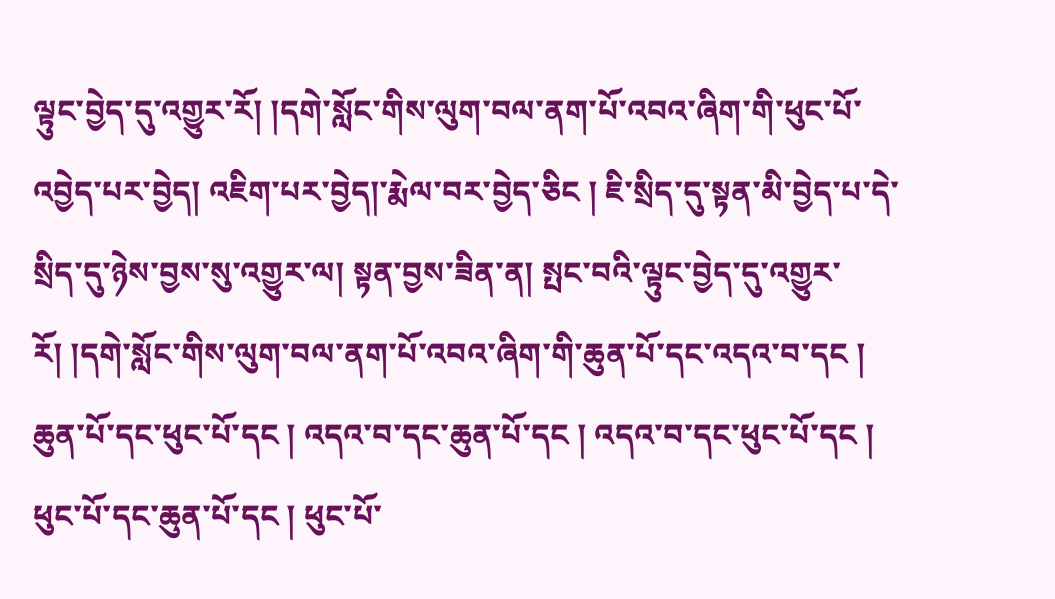ལྟུང་བྱེད་དུ་འགྱུར་རོ། །དགེ་སློང་གིས་ལུག་བལ་ནག་པོ་འབའ་ཞིག་གི་ཕུང་པོ་འབྱེད་པར་བྱེད། འཇིག་པར་བྱེད།་རྨེལ་བར་བྱེད་ཅིང ། ཇི་སྲིད་དུ་སྟན་མི་བྱེད་པ་དེ་སྲིད་དུ་ཉེས་བྱས་སུ་འགྱུར་ལ། སྟན་བྱས་ཟིན་ན། སྤང་བའི་ལྟུང་བྱེད་དུ་འགྱུར་རོ། །དགེ་སློང་གིས་ལུག་བལ་ནག་པོ་འབའ་ཞིག་གི་ཆུན་པོ་དང་འདའ་བ་དང ། ཆུན་པོ་དང་ཕུང་པོ་དང ། འདའ་བ་དང་ཆུན་པོ་དང ། འདའ་བ་དང་ཕུང་པོ་དང ། ཕུང་པོ་དང་ཆུན་པོ་དང ། ཕུང་པོ་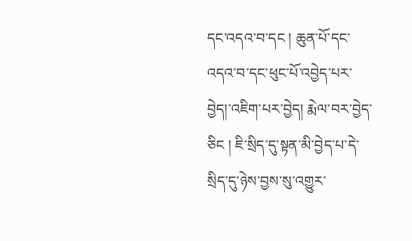དང་འདའ་བ་དང ། ཆུན་པོ་དང་འདའ་བ་དང་ཕུང་པོ་འབྱེད་པར་བྱེད།་འཇིག་པར་བྱེད། རྨེལ་བར་བྱེད་ཅིང ། ཇི་སྲིད་དུ་སྟན་མི་བྱེད་པ་དེ་སྲིད་དུ་ཉེས་བྱས་སུ་འགྱུར་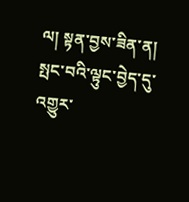ལ། སྟན་བྱས་ཟིན་ན། སྤང་བའི་ལྟུང་བྱེད་དུ་འགྱུར་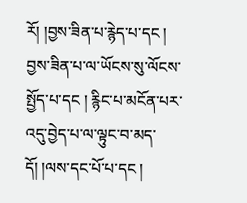རོ། །བྱས་ཟིན་པ་རྙེད་པ་དང ། བྱས་ཟིན་པ་ལ་ཡོངས་སུ་ལོངས་སྤྱོད་པ་དང ། རྙིང་པ་མངོན་པར་འདུ་བྱེད་པ་ལ་ལྟུང་བ་མད་དོ། །ལས་དང་པོ་པ་དང །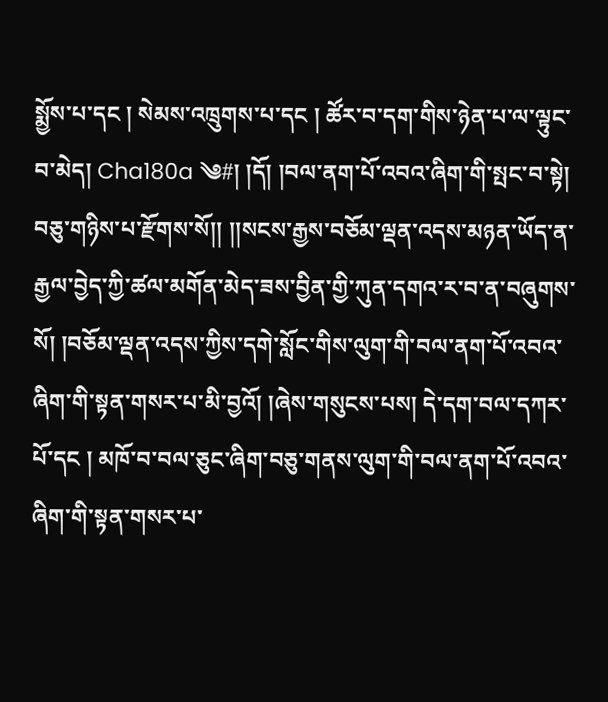སྨྱོས་པ་དང ། སེམས་འཁྲུགས་པ་དང ། ཚོར་བ་དག་གིས་ཉེན་པ་ལ་ལྟུང་བ་མེད། Cha180a ༄#། །དོ། །བལ་ནག་པོ་འབའ་ཞིག་གི་སྤང་བ་སྟེ། བཅུ་གཉིས་པ་རྫོགས་སོ།། །།སངས་རྒྱས་བཅོམ་ལྡན་འདས་མཉན་ཡོད་ན་རྒྱལ་བྱེད་ཀྱི་ཚལ་མགོན་མེད་ཟས་བྱིན་གྱི་ཀུན་དགའ་ར་བ་ན་བཞུགས་སོ། །བཅོམ་ལྡན་འདས་ཀྱིས་དགེ་སློང་གིས་ལུག་གི་བལ་ནག་པོ་འབའ་ཞིག་གི་སྟན་གསར་པ་མི་བྱའོ། །ཞེས་གསུངས་པས། དེ་དག་བལ་དཀར་པོ་དང ། མཁོ་བ་བལ་ཅུང་ཞིག་བཅུ་གནས་ལུག་གི་བལ་ནག་པོ་འབའ་ཞིག་གི་སྟན་གསར་པ་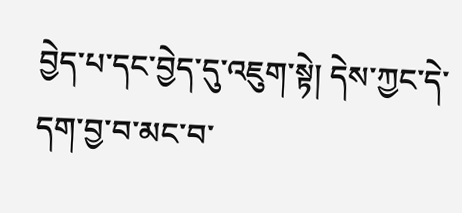བྱེད་པ་དང་བྱེད་དུ་འཇུག་སྟེ། དེས་ཀྱང་དེ་དག་བྱ་བ་མང་བ་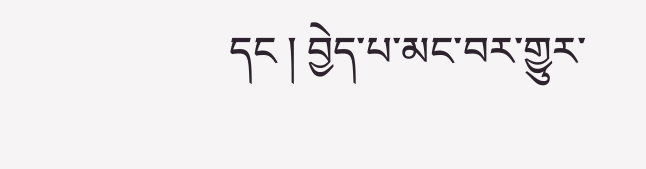དང ། བྱེད་པ་མང་བར་གྱུར་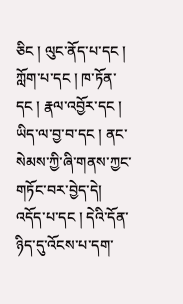ཅིང ། ལུང་ནོད་པ་དང ། ཀློག་པ་དང ། ཁ་ཏོན་དང ། རྣལ་འབྱོར་དང ། ཡིད་ལ་བྱ་བ་དང ། ནང་སེམས་ཀྱི་ཞི་གནས་ཀྱང་གཏོང་བར་བྱེད་དེ། འདོད་པ་དང ། དེའི་དོན་ཉིད་དུ་འོངས་པ་དག་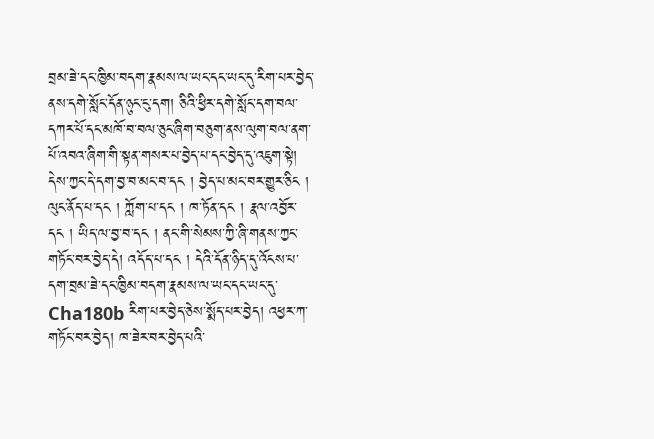བྲམ་ཟེ་དང་ཁྱིམ་བདག་རྣམས་ལ་ཡང་དང་ཡང་དུ་རིག་པར་བྱེད་ནས་དགེ་སློང་དོན་ཉུང་ངུ་དག། ཅིའི་ཕྱིར་དགེ་སློང་དག་བལ་དཀར་པོ་དང་མཁོ་བ་བལ་ཅུང་ཞིག་བཅུག་ནས་ལུག་བལ་ནག་པོ་འབའ་ཞིག་གི་སྟན་གསར་པ་བྱེད་པ་དང་བྱེད་དུ་འཇུག་སྟེ། དེས་ཀྱང་དེ་དག་བྱ་བ་མང་བ་དང ། བྱེད་པ་མང་བར་གྱུར་ཅིང ། ལུང་ནོད་པ་དང ། ཀློག་པ་དང ། ཁ་ཏོན་དང ། རྣལ་འབྱོར་དང ། ཡིད་ལ་བྱ་བ་དང ། ནང་གི་སེམས་ཀྱི་ཞི་གནས་ཀྱང་གཏོང་བར་བྱེད་དེ། འདོད་པ་དང ། དེའི་དོན་ཉིད་དུ་འོངས་པ་དག་བྲམ་ཟེ་དང་ཁྱིམ་བདག་རྣམས་ལ་ཡང་དང་ཡང་དུ་ Cha180b རིག་པར་བྱེད་ཅེས་སྨོད་པར་བྱེད། འཕྱར་ཀ་གཏོང་བར་བྱེད། ཁ་ཟེར་བར་བྱེད་པའི་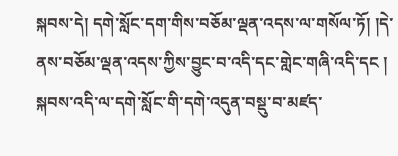སྐབས་དེ། དགེ་སློང་དག་གིས་བཅོམ་ལྡན་འདས་ལ་གསོལ་ཏོ། །དེ་ནས་བཅོམ་ལྡན་འདས་ཀྱིས་བྱུང་བ་འདི་དང་གླེང་གཞི་འདི་དང ། སྐབས་འདི་ལ་དགེ་སློང་གི་དགེ་འདུན་བསྡུ་བ་མཛད་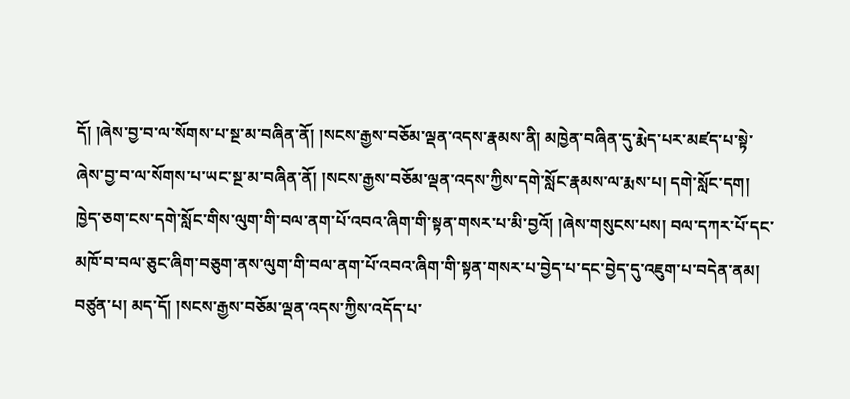དོ། །ཞེས་བྱ་བ་ལ་སོགས་པ་སྔ་མ་བཞིན་ནོ། །སངས་རྒྱས་བཅོམ་ལྡན་འདས་རྣམས་ནི། མཁྱེན་བཞིན་དུ་རྨེད་པར་མཛད་པ་སྟེ་ཞེས་བྱ་བ་ལ་སོགས་པ་ཡང་སྔ་མ་བཞིན་ནོ། །སངས་རྒྱས་བཅོམ་ལྡན་འདས་ཀྱིས་དགེ་སློང་རྣམས་ལ་རྨས་པ། དགེ་སློང་དག། ཁྱེད་ཅག་ངས་དགེ་སློང་གིས་ལུག་གི་བལ་ནག་པོ་འབའ་ཞིག་གི་སྟན་གསར་པ་མི་བྱའོ། །ཞེས་གསུངས་པས། བལ་དཀར་པོ་དང་མཁོ་བ་བལ་ཅུང་ཞིག་བཅུག་ནས་ལུག་གི་བལ་ནག་པོ་འབའ་ཞིག་གི་སྟན་གསར་པ་བྱེད་པ་དང་བྱེད་དུ་འཇུག་པ་བདེན་ནམ། བཙུན་པ། མད་དོ། །སངས་རྒྱས་བཅོམ་ལྡན་འདས་ཀྱིས་འདོད་པ་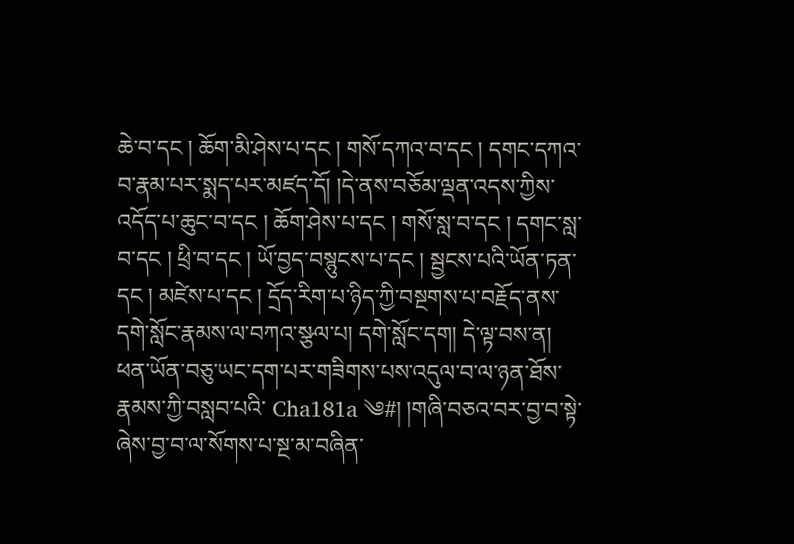ཆེ་བ་དང ། ཆོག་མི་ཤེས་པ་དང ། གསོ་དཀའ་བ་དང ། དགང་དཀའ་བ་རྣམ་པར་སྨད་པར་མཛད་དོ། །དེ་ནས་བཅོམ་ལྡན་འདས་ཀྱིས་འདོད་པ་ཆུང་བ་དང ། ཆོག་ཤེས་པ་དང ། གསོ་སླ་བ་དང ། དགང་སླ་བ་དང ། ཕྲི་བ་དང ། ཡོ་བྱད་བསྙུངས་པ་དང ། སྦྱངས་པའི་ཡོན་ཏན་དང ། མཛེས་པ་དང ། དྲོད་རིག་པ་ཉིད་ཀྱི་བསྔགས་པ་བརྗོད་ནས་དགེ་སློང་རྣམས་ལ་བཀའ་སྩལ་པ། དགེ་སློང་དག། དེ་ལྟ་བས་ན། ཕན་ཡོན་བཅུ་ཡང་དག་པར་གཟིགས་པས་འདུལ་བ་ལ་ཉན་ཐོས་རྣམས་ཀྱི་བསླབ་པའི་ Cha181a ༄#། །གཞི་བཅའ་བར་བྱ་བ་སྟེ་ཞེས་བྱ་བ་ལ་སོགས་པ་སྔ་མ་བཞིན་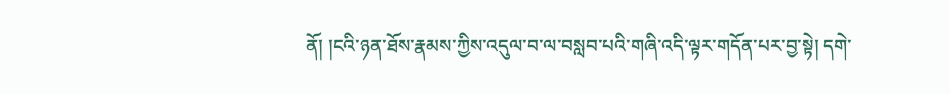ནོ། །ངའི་ཉན་ཐོས་རྣམས་ཀྱིས་འདུལ་བ་ལ་བསླབ་པའི་གཞི་འདི་ལྟར་གདོན་པར་བྱ་སྟེ། དགེ་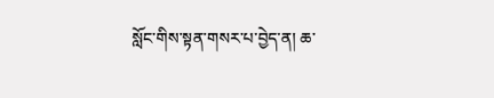སློང་གིས་སྟན་གསར་པ་བྱེད་ན། ཆ་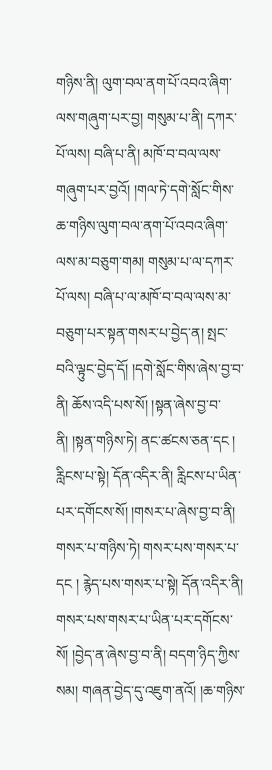གཉིས་ནི། ལུག་བལ་ནག་པོ་འབའ་ཞིག་ལས་གཞུག་པར་བྱ། གསུམ་པ་ནི། དཀར་པོ་ལས། བཞི་པ་ནི། མཁོ་བ་བལ་ལས་གཞུག་པར་བྱའོ། །གལ་ཏེ་དགེ་སློང་གིས་ཆ་གཉིས་ལུག་བལ་ནག་པོ་འབའ་ཞིག་ལས་མ་བཅུག་གམ། གསུམ་པ་ལ་དཀར་པོ་ལས། བཞི་པ་ལ་མཁོ་བ་བལ་ལས་མ་བཅུག་པར་སྟན་གསར་པ་བྱེད་ན། སྤང་བའི་ལྟུང་བྱེད་དོ། །དགེ་སློང་གིས་ཞེས་བྱ་བ་ནི། ཆོས་འདི་པས་སོ། །སྟན་ཞེས་བྱ་བ་ནི། །སྟན་གཉིས་ཏེ། ནང་ཚངས་ཅན་དང ། རླིངས་པ་སྟེ། དོན་འདིར་ནི། རླིངས་པ་ཡིན་པར་དགོངས་སོ། །གསར་པ་ཞེས་བྱ་བ་ནི། གསར་པ་གཉིས་ཏེ། གསར་པས་གསར་པ་དང ། རྙེད་པས་གསར་པ་སྟེ། དོན་འདིར་ནི། གསར་པས་གསར་པ་ཡིན་པར་དགོངས་སོ། །བྱེད་ན་ཞེས་བྱ་བ་ནི། བདག་ཉིད་ཀྱིས་སམ། གཞན་བྱེད་དུ་འཇུག་ནའོ། །ཆ་གཉིས་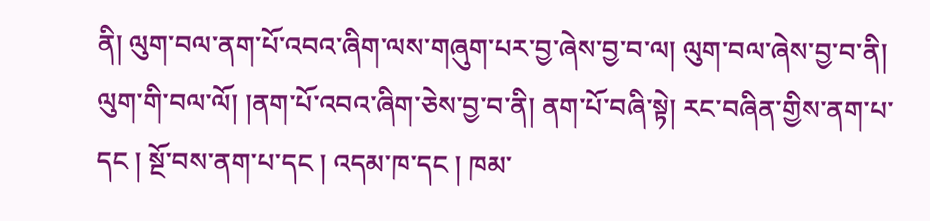ནི། ལུག་བལ་ནག་པོ་འབའ་ཞིག་ལས་གཞུག་པར་བྱ་ཞེས་བྱ་བ་ལ། ལུག་བལ་ཞེས་བྱ་བ་ནི། ལུག་གི་བལ་ལོ། །ནག་པོ་འབའ་ཞིག་ཅེས་བྱ་བ་ནི། ནག་པོ་བཞི་སྟེ། རང་བཞིན་གྱིས་ནག་པ་དང ། སྔོ་བས་ནག་པ་དང ། འདམ་ཁ་དང ། ཁམ་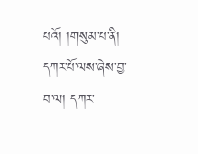པའོ། །གསུམ་པ་ནི། དཀར་པོ་ལས་ཞེས་བྱ་བ་ལ། དཀར་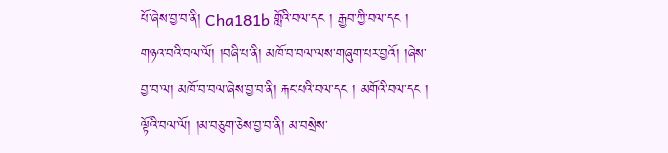པོ་ཞེས་བྱ་བ་ནི། Cha181b གློའི་བལ་དང ། རྒྱབ་ཀྱི་བལ་དང ། གཉའ་བའི་བལ་ལོ། །བཞི་པ་ནི། མཁོ་བ་བལ་ལས་གཞུག་པར་བྱའོ། །ཞེས་བྱ་བ་ལ། མཁོ་བ་བལ་ཞེས་བྱ་བ་ནི། རྐང་པའི་བལ་དང ། མགོའི་བལ་དང ། ལྟོའི་བལ་ལོ། །མ་བཅུག་ཅེས་བྱ་བ་ནི། མ་བསྲེས་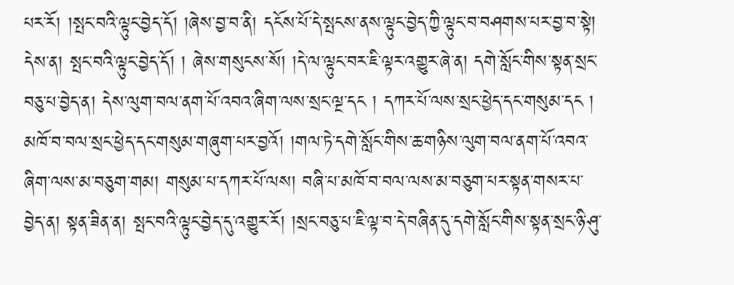པར་རོ། །སྤང་བའི་ལྟུང་བྱེད་དོ། །ཞེས་བྱ་བ་ནི། དངོས་པོ་དེ་སྤངས་ནས་ལྟུང་བྱེད་ཀྱི་ལྟུང་བ་བཤགས་པར་བྱ་བ་སྟེ། དེས་ན། སྤང་བའི་ལྟུང་བྱེད་དོ། ། ཞེས་གསུངས་སོ། །དེ་ལ་ལྟུང་བར་ཇི་ལྟར་འགྱུར་ཞེ་ན། དགེ་སློང་གིས་སྟན་སྲང་བཅུ་པ་བྱེད་ན། དེས་ལུག་བལ་ནག་པོ་འབའ་ཞིག་ལས་སྲང་ལྔ་དང ། དཀར་པོ་ལས་སྲང་ཕྱེད་དང་གསུམ་དང ། མཁོ་བ་བལ་སྲང་ཕྱེད་དང་གསུམ་གཞུག་པར་བྱའོ། །གལ་ཏེ་དགེ་སློང་གིས་ཆ་གཉིས་ལུག་བལ་ནག་པོ་འབའ་ཞིག་ལས་མ་བཅུག་གམ། གསུམ་པ་དཀར་པོ་ལས། བཞི་པ་མཁོ་བ་བལ་ལས་མ་བཅུག་པར་སྟན་གསར་པ་བྱེད་ན། སྟན་ཟིན་ན། སྤང་བའི་ལྟུང་བྱེད་དུ་འགྱུར་རོ། །སྲང་བཅུ་པ་ཇི་ལྟ་བ་དེ་བཞིན་དུ་དགེ་སློང་གིས་སྟན་སྲང་ཉི་ཤུ་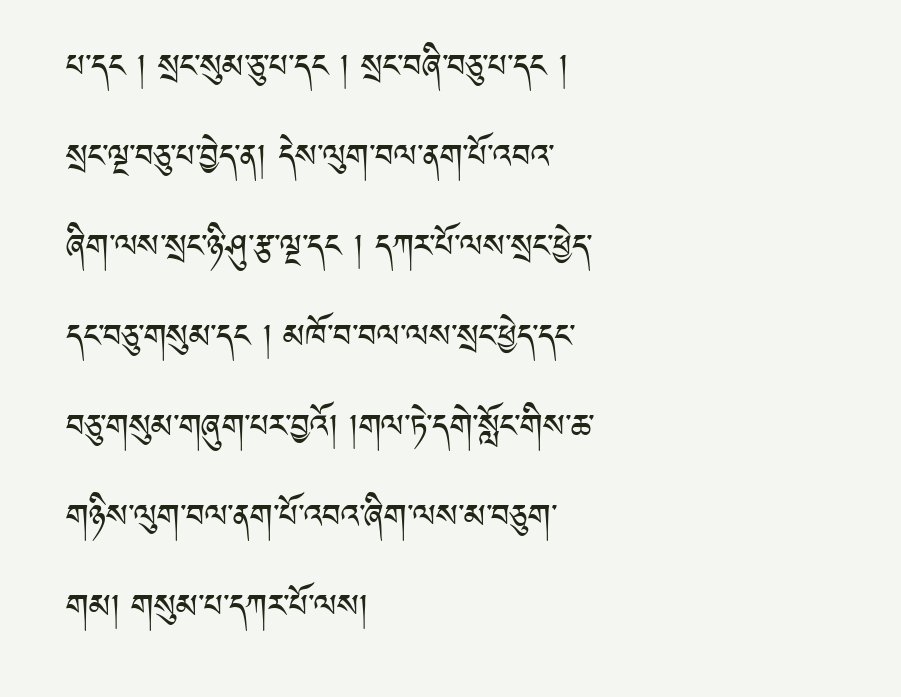པ་དང ། སྲང་སུམ་ཅུ་པ་དང ། སྲང་བཞི་བཅུ་པ་དང ། སྲང་ལྔ་བཅུ་པ་བྱེད་ན། དེས་ལུག་བལ་ནག་པོ་འབའ་ཞིག་ལས་སྲང་ཉི་ཤུ་རྩ་ལྔ་དང ། དཀར་པོ་ལས་སྲང་ཕྱེད་དང་བཅུ་གསུམ་དང ། མཁོ་བ་བལ་ལས་སྲང་ཕྱེད་དང་བཅུ་གསུམ་གཞུག་པར་བྱའོ། །གལ་ཏེ་དགེ་སློང་གིས་ཆ་གཉིས་ལུག་བལ་ནག་པོ་འབའ་ཞིག་ལས་མ་བཅུག་གམ། གསུམ་པ་དཀར་པོ་ལས།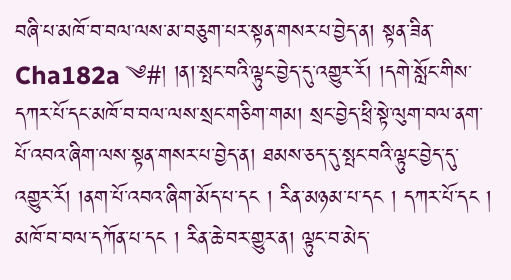བཞི་པ་མཁོ་བ་བལ་ལས་མ་བཅུག་པར་སྟན་གསར་པ་བྱེད་ན། སྟན་ཟིན་ Cha182a ༄#། །ན།་སྤང་བའི་ལྟུང་བྱེད་དུ་འགྱུར་རོ། །དགེ་སློང་གིས་དཀར་པོ་དང་མཁོ་བ་བལ་ལས་སྲང་གཅིག་གམ། སྲང་བྱེད་ཕྲི་སྟེ་ལུག་བལ་ནག་པོ་འབའ་ཞིག་ལས་སྟན་གསར་པ་བྱེད་ན། ཐམས་ཅད་དུ་སྤང་བའི་ལྟུང་བྱེད་དུ་འགྱུར་རོ། །ནག་པོ་འབའ་ཞིག་མོད་པ་དང ། རིན་མཉམ་པ་དང ། དཀར་པོ་དང ། མཁོ་བ་བལ་དཀོན་པ་དང ། རིན་ཆེ་བར་གྱུར་ན། ལྟུང་བ་མེད་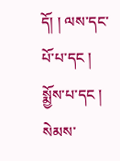དོ། ། ལས་དང་པོ་པ་དང ། སྨྱོས་པ་དང ། སེམས་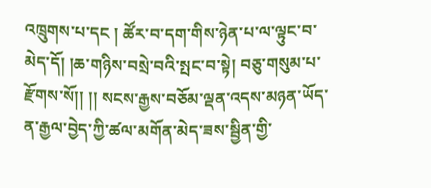འཁྲུགས་པ་དང ། ཚོར་བ་དག་གིས་ཉེན་པ་ལ་ལྟུང་བ་མེད་དོ། །ཆ་གཉིས་བསྲེ་བའི་སྤང་བ་སྟེ། བཅུ་གསུམ་པ་རྫོགས་སོ།། །། སངས་རྒྱས་བཅོམ་ལྡན་འདས་མཉན་ཡོད་ན་རྒྱལ་བྱེད་ཀྱི་ཚལ་མགོན་མེད་ཟས་སྦྱིན་གྱི་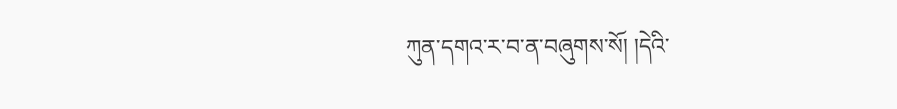ཀུན་དགའ་ར་བ་ན་བཞུགས་སོ། །དེའི་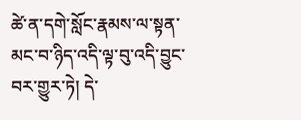ཚེ་ན་དགེ་སློང་རྣམས་ལ་སྟན་མང་བ་ཉིད་འདི་ལྟ་བུ་འདི་བྱུང་བར་གྱུར་ཏེ། དེ་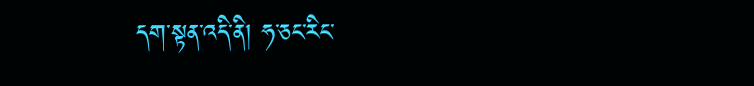དག་སྟན་འདི་ནི། ཧ་ཅང་རིང་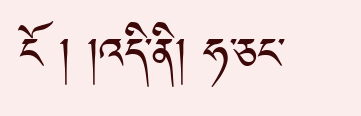ངོ ། །འདི་ནི། ཧ་ཅང་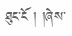ཐུང་ངོ ། །ཞེས་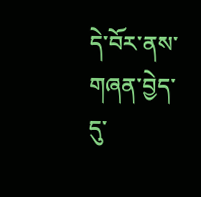དེ་བོར་ནས་གཞན་བྱེད་དུ་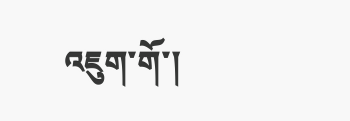འཇུག་གོ་།